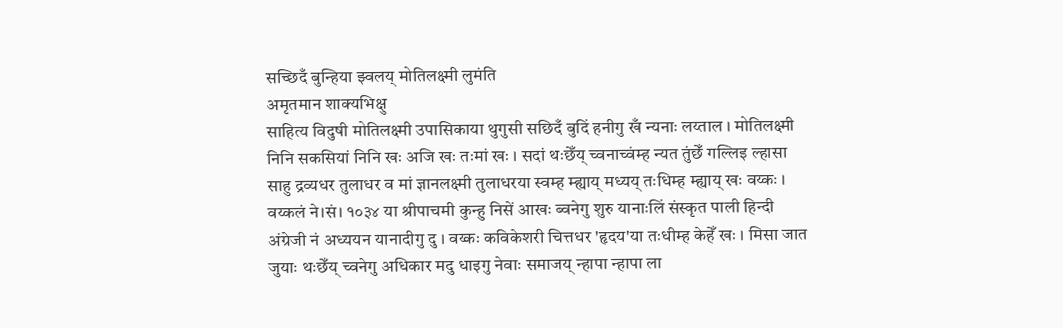सच्छिदँ बुन्हिया झ्वलय् मोतिलक्ष्मी लुमंति
अमृतमान शाक्यभिक्षु
साहित्य विदुषी मोतिलक्ष्मी उपासिकाया थुगुसी सछिदँ बुदिं हनीगु खँ न्यनाः लय्ताल । मोतिलक्ष्मी निनि सकसियां निनि खः अजि खः तःमां खः । सदां थःछेँय् च्वनाच्वंम्ह न्यत तुंछेँ गल्लिइ ल्हासा साहु द्रव्यधर तुलाधर व मां ज्ञानलक्ष्मी तुलाधरया स्वम्ह म्ह्याय् मध्यय् तःधिम्ह म्ह्याय् खः वय्कः । वय्कलं ने।सं। १०३४ या श्रीपाचमी कुन्हु निसें आखः ब्वनेगु शुरु यानाःलिं संस्कृत पाली हिन्दी अंग्रेजी नं अध्ययन यानादीगु दु । वय्कः कविकेशरी चित्तधर 'हृदय'या तःधीम्ह केहेँ खः । मिसा जात जुयाः थःछेँय् च्वनेगु अधिकार मदु धाइगु नेवाः समाजय् न्हापा न्हापा ला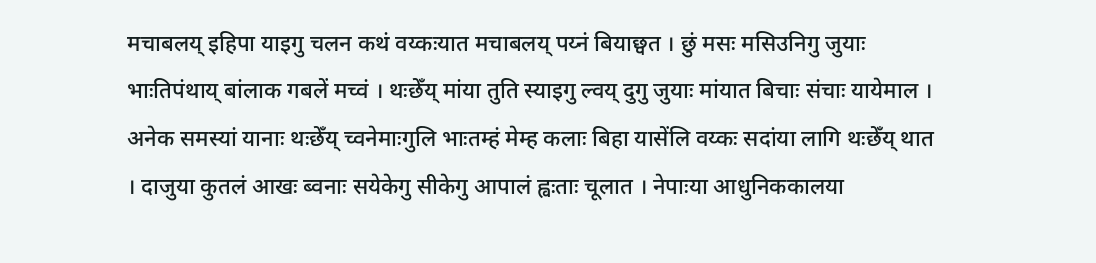मचाबलय् इहिपा याइगु चलन कथं वय्कःयात मचाबलय् पय्नं बियाछ्वत । छुं मसः मसिउनिगु जुयाः भाःतिपंथाय् बांलाक गबलें मच्वं । थःछेँय् मांया तुति स्याइगु ल्वय् दुगु जुयाः मांयात बिचाः संचाः यायेमाल । अनेक समस्यां यानाः थःछेँय् च्वनेमाःगुलि भाःतम्हं मेम्ह कलाः बिहा यासेंलि वय्कः सदांया लागि थःछेँय् थात । दाजुया कुतलं आखः ब्वनाः सयेकेगु सीकेगु आपालं ह्वःताः चूलात । नेपाःया आधुनिककालया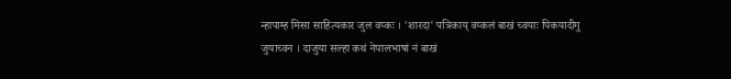न्हापाम्ह मिसा साहित्यकार जुल वय्कः । 'शारदा' पत्रिकाय् वय्कलं बाखं च्वयाः पिकयादीगु जुयाच्वन । दाजुया सल्हा कथं नेपालभाषां नं बाखं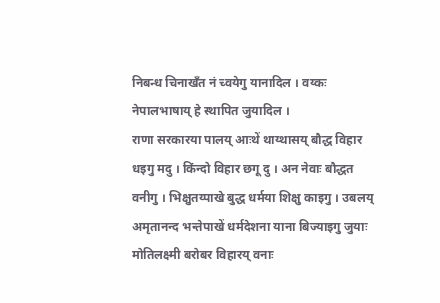निबन्ध चिनाखँत नं च्वयेगु यानादिल । वय्कः नेपालभाषाय् हे स्थापित जुयादिल ।
राणा सरकारया पालय् आःथें थाय्थासय् बौद्ध विहार धइगु मदु । किंन्दो विहार छगू दु । अन नेवाः बौद्धत वनीगु । भिक्षुतय्पाखे बुद्ध धर्मया शिक्षु काइगु । उबलय् अमृतानन्द भन्तेपाखें धर्मदेशना याना बिज्याइगु जुयाः मोतिलक्ष्मी बरोबर विहारय् वनाः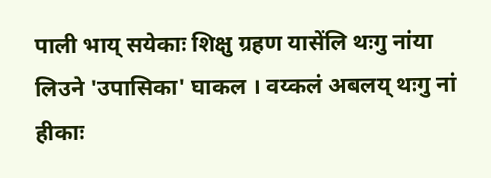पाली भाय् सयेकाः शिक्षु ग्रहण यासेंलि थःगु नांया लिउने 'उपासिका' घाकल । वय्कलं अबलय् थःगु नां हीकाः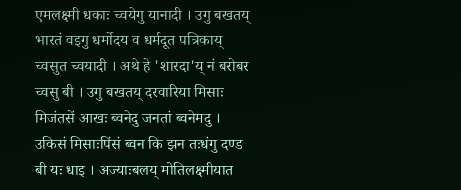एमलक्ष्मी धकाः च्वयेगु यानादी । उगु बखतय् भारतं वइगु धर्मोदय व धर्मदूत पत्रिकाय् च्वसुत च्वयादी । अथे हे 'शारदा'य् नं बरोबर च्वसु बी । उगु बखतय् दरवारिया मिसाः मिजंतसें आखः ब्वनेदु जनतां ब्वनेमदु । उकिसं मिसाःपिंसं ब्वन कि झन तःधंगु दण्ड बी यः धाइ । अज्याःबलय् मोतिलक्ष्मीयात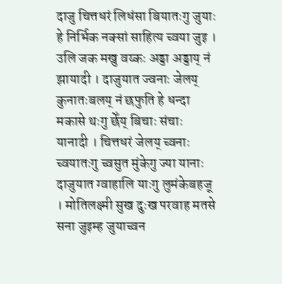दाजु चित्तधरं लिधंसा बियातःगु जुयाः हे निर्भिक नक्सां साहित्य च्वया जुइ । उलि जक मखु वय्कः अड्डा अड्डाय् नं झायादी । दाजुयात ज्वनाः जेलय् कुनातःबलय् नं छफुति हे धन्दा मकासे थःगु छेँय् बिचाः संचाः यानादी । चित्तधरं जेलय् च्वनाः च्वयातःगु च्वसुत मुंकेगु ज्या यानाः दाजुयात ग्वाहालि याःगु लुमंकेबहजू । मोतिलक्ष्मी सुख दुःख परवाह मतसे सना जुइम्ह जुयाच्वन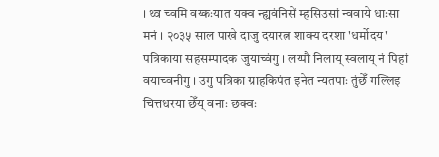। थ्व च्वमि वय्कःयात यक्व न्ह्यवंनिसें म्हसिउसां न्ववाये धाःसा मनं । २०३५ साल पाखे दाजु दयारत्न शाक्य दरशा 'धर्मोदय' पत्रिकाया सहसम्पादक जुयाच्वंगु । लय्पौ निलाय् स्वलाय् नं पिहां वयाच्वनीगु । उगु पत्रिका ग्राहकिपंत इनेत न्यतपाः तुंछेँ गल्लिइ चित्तधरया छेँय् वनाः छक्वः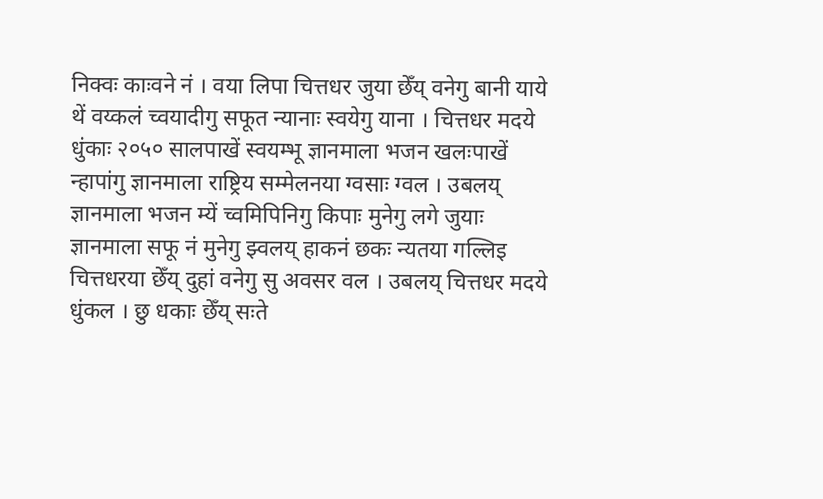निक्वः काःवने नं । वया लिपा चित्तधर जुया छेँय् वनेगु बानी याये थें वय्कलं च्वयादीगु सफूत न्यानाः स्वयेगु याना । चित्तधर मदये धुंकाः २०५० सालपाखें स्वयम्भू ज्ञानमाला भजन खलःपाखें न्हापांगु ज्ञानमाला राष्ट्रिय सम्मेलनया ग्वसाः ग्वल । उबलय् ज्ञानमाला भजन म्यें च्वमिपिनिगु किपाः मुनेगु लगे जुयाः ज्ञानमाला सफू नं मुनेगु झ्वलय् हाकनं छकः न्यतया गल्लिइ चित्तधरया छेँय् दुहां वनेगु सु अवसर वल । उबलय् चित्तधर मदये धुंकल । छु धकाः छेँय् सःते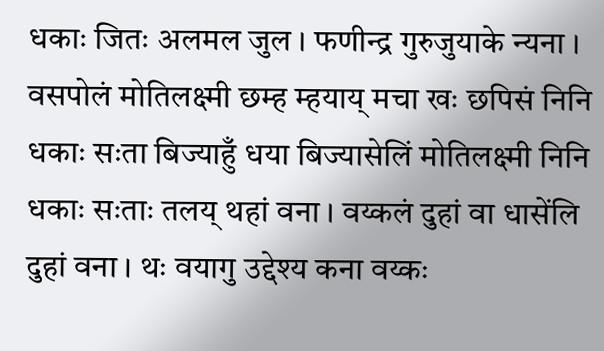धकाः जितः अलमल जुल । फणीन्द्र गुरुजुयाके न्यना । वसपोलं मोतिलक्ष्मी छम्ह म्हयाय् मचा खः छपिसं निनि धकाः सःता बिज्याहुँ धया बिज्यासेलिं मोतिलक्ष्मी निनि धकाः सःताः तलय् थहां वना । वय्कलं दुहां वा धासेंलि दुहां वना । थः वयागु उद्देश्य कना वय्कः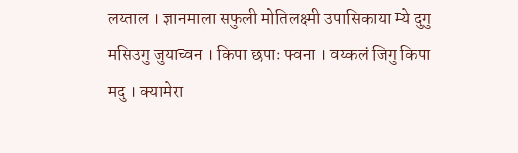लय्ताल । ज्ञानमाला सफुली मोतिलक्ष्मी उपासिकाया म्ये दुगु मसिउगु जुयाच्वन । किपा छपाः फ्वना । वय्कलं जिगु किपा मदु । क्यामेरा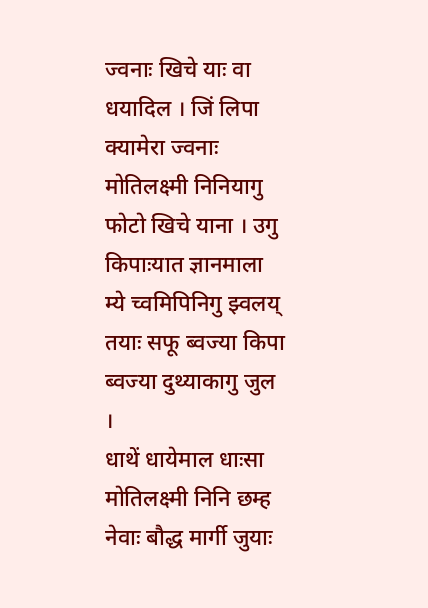ज्वनाः खिचे याः वा धयादिल । जिं लिपा क्यामेरा ज्वनाः मोतिलक्ष्मी निनियागु फोटो खिचे याना । उगु किपाःयात ज्ञानमाला म्ये च्वमिपिनिगु झ्वलय् तयाः सफू ब्वज्या किपा ब्वज्या दुथ्याकागु जुल ।
धाथें धायेमाल धाःसा मोतिलक्ष्मी निनि छम्ह नेवाः बौद्ध मार्गी जुयाः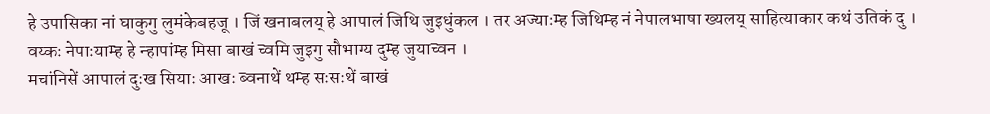हे उपासिका नां घाकुगु लुमंकेबहजू । जिं खनाबलय् हे आपालं जिथि जुइधुंकल । तर अज्याःम्ह जिथिम्ह नं नेपालभाषा ख्यलय् साहित्याकार कथं उतिकं दु । वय्कः नेपाःयाम्ह हे न्हापांम्ह मिसा बाखं च्वमि जुइगु सौभाग्य दुम्ह जुयाच्वन ।
मचांनिसें आपालं दुःख सियाः आखः ब्वनाथें थम्ह सःसःथें बाखं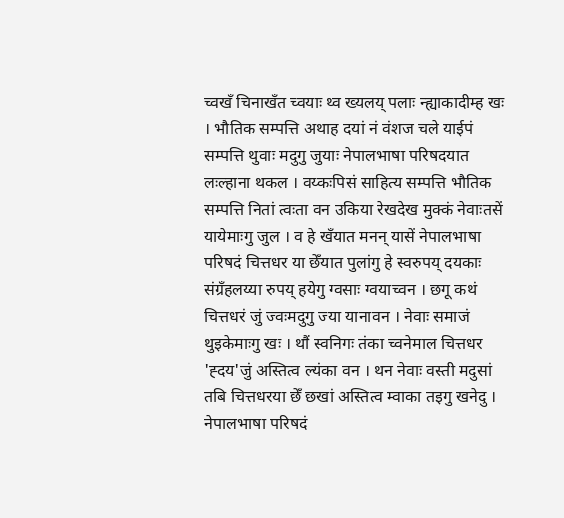च्वखँ चिनाखँत च्वयाः थ्व ख्यलय् पलाः न्ह्याकादीम्ह खः । भौतिक सम्पत्ति अथाह दयां नं वंशज चले याईपं सम्पत्ति थुवाः मदुगु जुयाः नेपालभाषा परिषदयात लःल्हाना थकल । वय्कःपिसं साहित्य सम्पत्ति भौतिक सम्पत्ति नितां त्वःता वन उकिया रेखदेख मुक्कं नेवाःतसें यायेमाःगु जुल । व हे खँयात मनन् यासें नेपालभाषा परिषदं चित्तधर या छेँयात पुलांगु हे स्वरुपय् दयकाः संग्रँहलय्या रुपय् हयेगु ग्वसाः ग्वयाच्वन । छगू कथं चित्तधरं जुं ज्वःमदुगु ज्या यानावन । नेवाः समाजं थुइकेमाःगु खः । थौं स्वनिगः तंका च्वनेमाल चित्तधर 'ह्दय'जुं अस्तित्व ल्यंका वन । थन नेवाः वस्ती मदुसां तबि चित्तधरया छेँ छखां अस्तित्व म्वाका तइगु खनेदु ।
नेपालभाषा परिषदं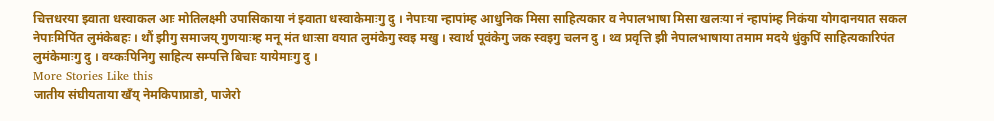चित्तधरया झ्वाता धस्वाकल आः मोतिलक्ष्मी उपासिकाया नं झ्वाता धस्वाकेमाःगु दु । नेपाःया न्हापांम्ह आधुनिक मिसा साहित्यकार व नेपालभाषा मिसा खलःया नं न्हापांम्ह निकंया योगदानयात सकल नेपाःमिपिंत लुमंकेबहः । थौं झीगु समाजय् गुणयाःम्ह मनू मंत धाःसा वयात लुमंकेगु स्वइ मखु । स्वार्थ पूवंकेगु जक स्वइगु चलन दु । थ्व प्रवृत्ति झी नेपालभाषाया तमाम मदये धुंकुपिं साहित्यकारिपंत लुमंकेमाःगु दु । वय्कःपिनिगु साहित्य सम्पत्ति बिचाः यायेमाःगु दु ।
More Stories Like this
जातीय संघीयताया खँय् नेमकिपाप्राडो, पाजेरो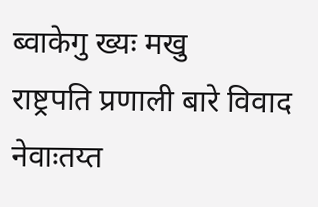ब्वाकेगु ख्यः मखु
राष्ट्रपति प्रणाली बारे विवाद
नेवाःतय्त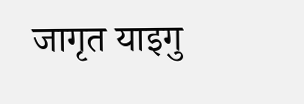जागृत याइगु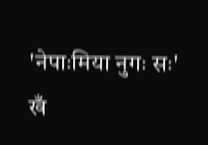'नेपाःमिया नुगः सः'
खँ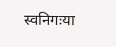स्वनिगःया